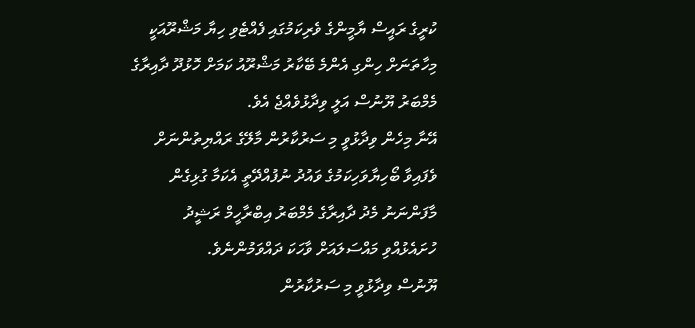ކުރީގެ ރައީސް ޔާމީންގެ ވެރިކަމުގައި ފެއްޓެވި ހިޔާ މަޝްރޫއަކީ މިހާތަނަށް ހިންގި އެންމެ ބޭކާރު މަޝްރޫއު ކަމަށް ހޮޅުދޫ ދާއިރާގެ މެމްބަރު ޔޫނުސް އަލީ ވިދާޅުވެއްޖެ އެވެ.
އޭނާ މިހެން ވިދާޅުވީ މި ސަރުކާރުން މާލޭގެ ރައްޔިތުންނަށް ވެފައިވާ ބޯހިޔާވަހިކަމުގެ ވައުދު ނުފުއްދޭތީ އެކަމާ ގުޅިގެން މާފަންނަނު މެދު ދާއިރާގެ މެމްބަރު އިބްރާހީމް ރަޝީދު ހުށައެޅުއްވި މައްސަލައަށް ވާހަކަ ދައްވަމުންނެވެ.
ޔޫނުސް ވިދާޅުވީ މި ސަރުކާރުން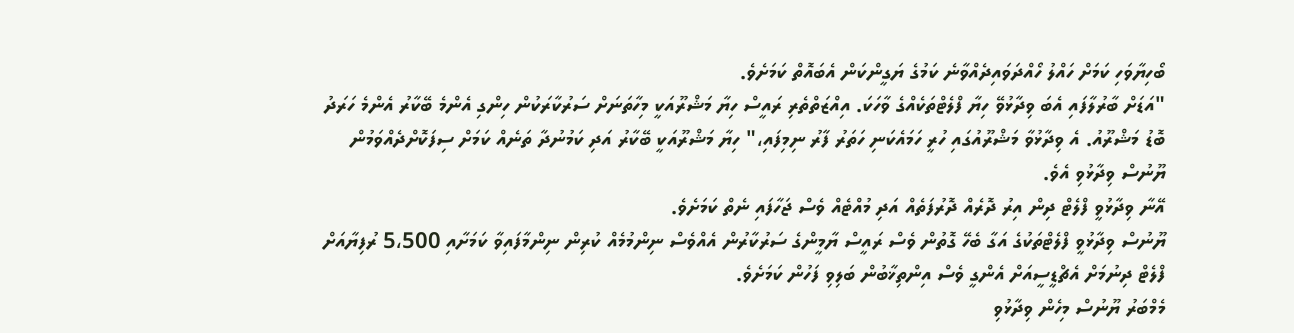ބޯހިޔާވަހި ކަމަށް ހައްލު ހޯއްދަވައިދެއްވާނެ ކަމުގެ ޔަގީންކަން އެބައޮތް ކަމަށެވެ.
"އަޑަށް ބާރުލާފައި އެބަ ވިދާޅުވޭ ހިޔާ ފްލެޓްތަކެއްގެ ވާހަކަ. އިއްޒަތްތެރި ރައީސް ހިޔާ މަޝްރޫއަކީ މިހާތަނަށް ސަރުކާރަކުން ހިންގި އެންމެ ބޭކާރު އެންމެ ހަރަދު ބޮޑު މަޝްރޫއު. އެ ވިދާޅުވާ މަޝްރޫއުގައި ހުރީ ހަމައެކަނި ހަތަރު ފާރު ނިމިފައި،" ހިޔާ މަޝްރޫއަކީ ބޭކާރު އަދި ކަމުނުދާ ތަނެއް ކަމަށް ސިފަކޮށްދެއްވަމުން ޔޫނުސް ވިދާޅުވި އެވެ.
އޭނާ ވިދާޅުވީ ފްލެޓް ދިން އިރު ދޮރެއް ދޮރުފަތެއް އަދި މުއްޓެއް ވެސް ޖަހާފައި ނެތް ކަމަށެވެ.
ޔޫނުސް ވިދާޅުވީ ފްލެޓްތަކުގެ އަގާ ބެހޭ ގޮތުން ވެސް ރައީސް ޔާމީންގެ ސަރުކާރުން އެއްވެސް ނިންމުމެއް ކުރިން ނިންމާފައިވާ ކަމަށާއި 5،500 ރުފިޔާއަށް ފްލެޓް ދިނުމަށް އެޗްޑީސީއަށް އެންގީ ވެސް އިންތިޚާބުން ބަލިވި ފަހުން ކަމަށެވެ.
މެމްބަރު ޔޫނުސް މިހެން ވިދާޅުވި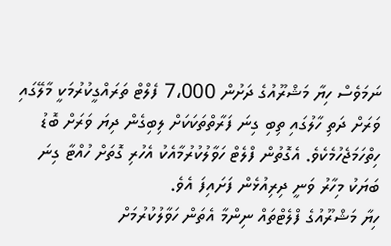ނަމަވެސް ހިޔާ މަޝްރޫއުގެ ދަށުން 7،000 ފެލްޓް ތަރައްގީކުރުމަކީ މާލޭގައި ވަރަށް ދަތި ހާލުގައި ތިބި ގިނަ ފަރާތްތަކަކަށް ލިބިގެން ދިޔަ ވަރަށް ބޮޑު ހިތްހަމަޖެހުމެކެވެ. އެގޮތުން ފްލެޓް ހަވާލުކުރުމާއެކު އެހުރި ގޮތަށް ހުއްޓާ ގިނަ ބަޔަކު މިހާރު ވަނީ ދިރިއުޅެން ފަށައިފަ އެވެ.
ހިޔާ މަޝްރޫއުގެ ފްލެޓްތައް ނިންމާ އެތަން ހަވާލުކުރުމަށް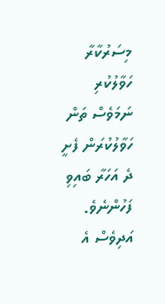މިސަރުކާރާ ހަވާލުކުރި ނަމަވެސް ތަން ހަވާލުކުރަން ފެށީ ދެ އަހަރާ ބައިވި ފަހުންނެވެ. އަދިވެސް އެ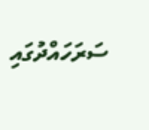ސަރަހައްދުގައި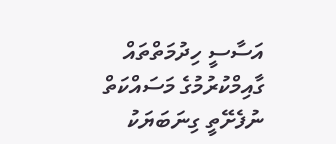އަސާސީ ހިދުމަތްތައް ގާއިމްކުރުމުގެ މަސައްކަތް ނުފެށޭތީ ގިނަބަޔަކު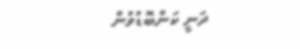ދަނީ ކަންބޮޑުވުން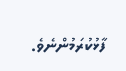ފާޅުކުރަމުންނެވެ.